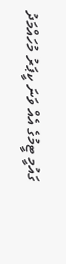ގައުމީ ޓީމުގެ އެއް ވަނަ ކީޕަރު މުހައްމަދު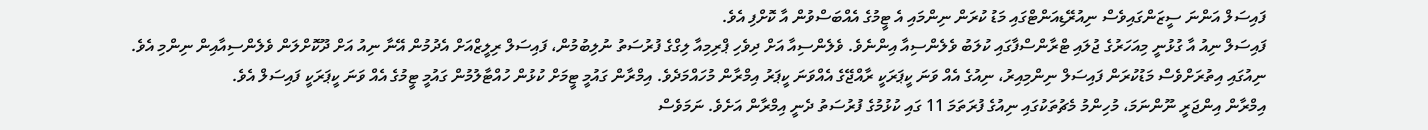ފައިސަލް އަންނަ ސީޒަންގައިވެސް ނިއުރޭޑިއަންޓްގައި މަޑު ކުރަން ނިންމައި އެ ޓީމުގެ އެއްބަސްވުން އާ ކޮށްފި އެވެ.
ފައިސަލް ނިއު އާ ގުޅުނީ މިއަހަރުގެ ޖުލައި ޓްރާންސްފާގައި ކުލަބު ވެލެންސިއާ އިންނެވެ. ވެލެންސިއާ އަށް ދިވެހި ޕްރިމިއާ ލިގްގެ ފުރުސަތު ނުލިބުމުން، ފައިސަލް ރިލީޒްއަށް އެދުމުން އޭނާ ނިއު އަށް ދޫކޮށްލަން ވެލެންސިއާއިން ނިންމި އެވެ.
ނިއުގައި އިތުރަށްވެސް މަޑުކުރަން ފައިސަލް ނިންމިއިރު، ނިއުގެ އެއް ވަނަ ކީޕަރަކީ ރާއްޖޭގެ އެއްވަނަ ކީޕަރު އިމްރާން މުހައްމަދެވެ. އިމްރާން ގައުމީ ޓީމަށް ކުޅުން ހުއްޓާލުމުން ގައުމީ ޓީމުގެ އެއް ވަނަ ކީޕަރަކީ ފައިސަލް އެވެ.
އިމްރާން އިންޖަރީ ނޫންނަމަ، މުހިންމު މެޗުތަކުގައި ނިއުގެ ފުރަތަމަ 11 ގައި ކުޅުމުގެ ފުރުސަތު ދެނީ އިމްރާން އަށެވެ. ނަމަވެސް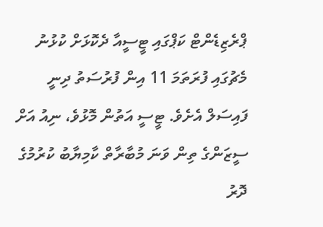ޕްރެޒިޑެންޓް ކަޕްގައި ޓީސީއާ ދެކޮޅަށް ކުޅުނު މެޗުގައި ފުރަތަމަ 11 އިން ފުރުސަތު ދިނީ ފައިސަލް އެށެވެ. ޓީސީ އަތުން މޮޅުވެ، ނިއު އަށް ސީޒަންގެ ތިން ވަނަ މުބާރާތް ކާމިޔާބު ކުރުމުގެ ދޮރު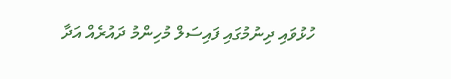ހުޅުވައި ދިނުމުގައި ފައިސަލް މުހިންމު ދައުރެއް އަދާ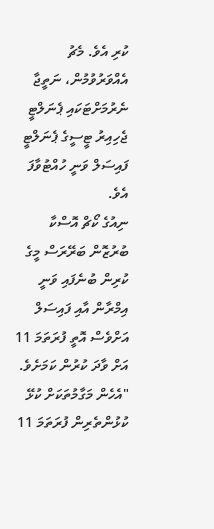ކުރި އެވެ. މެޗު އެއްވަރުވުމުން، ނަތީޖާ ނެރުމަށްޓަކައި ޕެނަލްޓީ ޖެހިއިރު ޓީސީގެ ޕެނަލްޓީ ފައިސަލް ވަނީ ހުއްޓުވާފަ އެވެ.
ނިއުގެ ކޯޗް އޮސްކާ ބުރުޒޮން ބަރޭރަސް މީގެ ކުރިން ބުނެފައި ވަނީ އިމްރާން އާއި ފައިސަލް އަށްވެސް އޮތީ ފުރަތަމަ 11 އަށް ވާދަ ކުރުން ކަމަށެވެ.
"އެހެން މަގާމުތަކަށް ކުޅޭ ކުޅުންތެރިން ފުރަތަމަ 11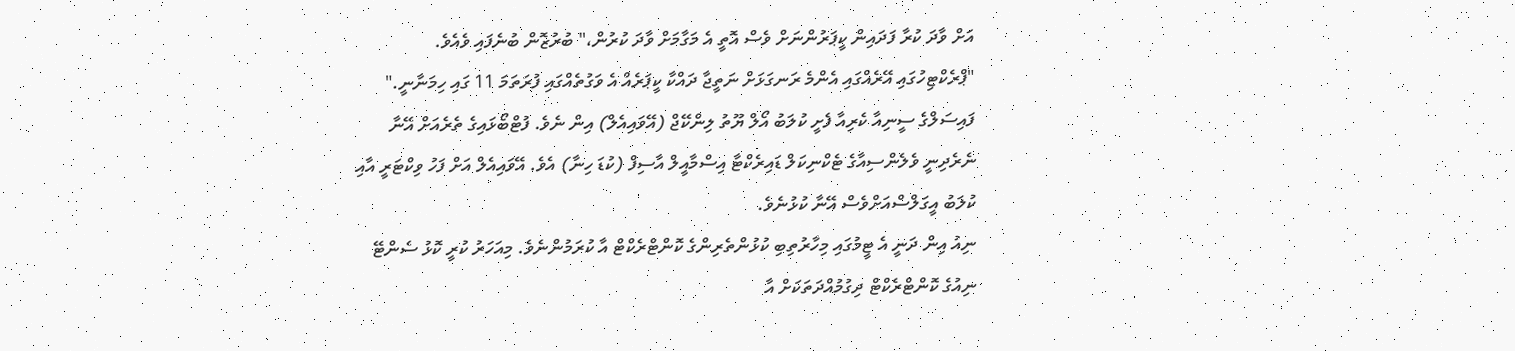އަށް ވާދަ ކުރާ ފަދައިން ކީޕަރުންނަށް ވެސް އޮތީ އެ މަގާމަށް ވާދަ ކުރުން،" ބުރުޒޮން ބުނެފައި ވެއެވެ. "ޕްރެކްޓިހުގައި އޭރެއްގައި އެންމެ ރަނގަޅަށް ނަތީޖާ ދައްކާ ކީޕަރެއް އެ ވަގުތެއްގައި ފުރަތަމަ 11 ގައި ހިމަނާނީ."
ފައިސަލްގެ ސީނިއާ ކެރިއާ ފެށީ ކުލަބު އޯލް ޔޫތު ލިންކޭޖް (އޭވައިއެލް) އިން ނެވެ. ފުޓްބޯޅައިގެ ތެރެއަށް އޭނާ ނެރެދިނީ ވެލެންސިއާގެ ޓެކްނިކަލް ޑައިރެކްޓާ އިސްމާއީލް އާސިފް (ކުޑަ ހިނާ) އެވެ. އޭވައިއެލް އަށް ފަހު ވިކްޓަރީ އާއި ކުލަބު އީގަލްސްއަށްވެސް އޭނާ ކުޅުނެވެ.
ނިއު އިން ދަނީ އެ ޓީމުގައި މިހާރުތިބި ކުޅުންތެރިންގެ ކޮންޓްރެކްޓް އާ ކުރަމުންނެވެ. މިއަހަރު ކުރީ ކޮޅު ސެންޓޭ ނިއުގެ ކޮންޓްރެކްޓް ދިގުމުއްދަތަކަށް އާ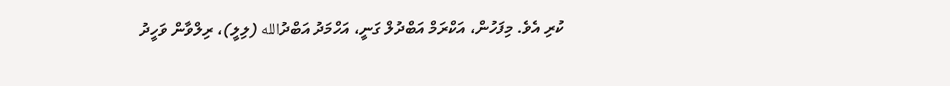ކުރި އެވެ. މިފަހުން، އަކްރަމް އަބްދުލް ގަނީ، އަހްމަދު އަބްދުالله (ލިލީ)، ރިލްވާން ވަހީދު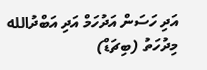އަދި ހަސަން އަދުހަމް އަދި އަބްދުالله މިދުހަތު (ބިޗަޑް)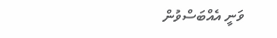ވަނީ އެއްބަސްވުން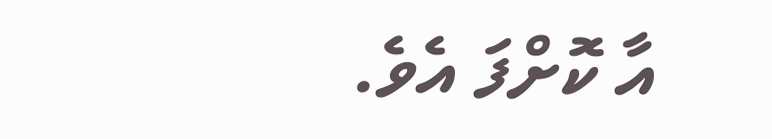އާ ކޮށްފަ އެވެ.